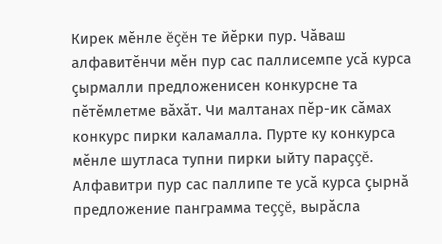Кирек мĕнле ĕçĕн те йĕрки пур. Чăваш алфавитĕнчи мĕн пур сас паллисемпе усă курса çырмалли предложенисен конкурсне та пĕтĕмлетме вăхăт. Чи малтанах пĕр-ик сăмах конкурс пирки каламалла. Пурте ку конкурса мĕнле шутласа тупни пирки ыйту параççĕ. Алфавитри пур сас паллипе те усă курса çырнă предложение панграмма теççĕ, вырăсла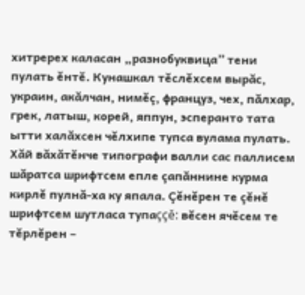хитререх каласан „разнобуквица” тени пулать ĕнтĕ. Кунашкал тĕслĕхсем вырăс, украин, акăлчан, нимĕç, француз, чех, пăлхар, грек, латыш, корей, яппун, эсперанто тата ытти халăхсен чĕлхипе тупса вулама пулать. Хăй вăхăтĕнче типографи валли сас паллисем шăратса шрифтсем епле çапăннине курма кирлĕ пулнă-ха ку япала. Çĕнĕрен те çĕнĕ шрифтсем шутласа тупаççĕ: вĕсен ячĕсем те тĕрлĕрен –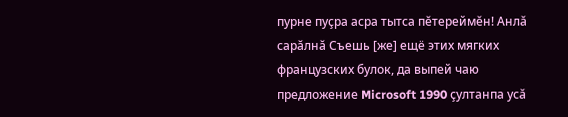пурне пуçра асра тытса пĕтереймĕн! Анлă сарăлнă Съешь [же] ещё этих мягких французских булок, да выпей чаю предложение Microsoft 1990 çултанпа усă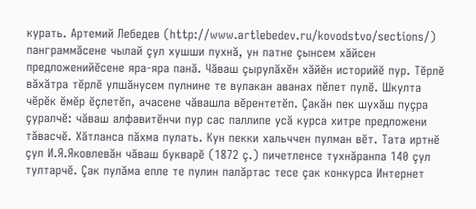курать. Артемий Лебедев (http://www.artlebedev.ru/kovodstvo/sections/) панграммăсене чылай çул хушши пухнă, ун патне çынсем хăйсен предложенийĕсене яра-яра панă. Чăваш çырулăхĕн хăйĕн историйĕ пур. Тĕрлĕ вăхăтра тĕрлĕ улшăнусем пулнине те вулакан аванах пĕлет пулĕ. Шкулта чĕрĕк ĕмĕр ĕçлетĕп, ачасене чăвашла вĕрентетĕп. Çакăн пек шухăш пуçра çуралчĕ: чăваш алфавитĕнчи пур сас паллипе усă курса хитре предложени тăвасчĕ. Хăтланса пăхма пулать. Кун пекки хальччен пулман вĕт. Тата иртнĕ çул И.Я.Яковлевăн чăваш букварĕ (1872 ç.) пичетленсе тухнăранпа 140 çул тултарчĕ. Çак пулăма епле те пулин палăртас тесе çак конкурса Интернет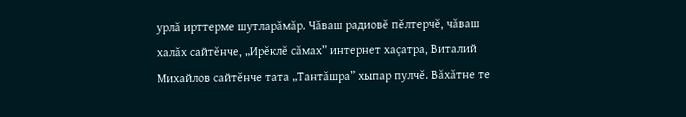урлă ирттерме шутларăмăр. Чăваш радиовĕ пĕлтерчĕ, чăваш халăх сайтĕнче, „Ирĕклĕ сăмах” интернет хаçатра, Виталий Михайлов сайтĕнче тата „Тантăшра” хыпар пулчĕ. Вăхăтне те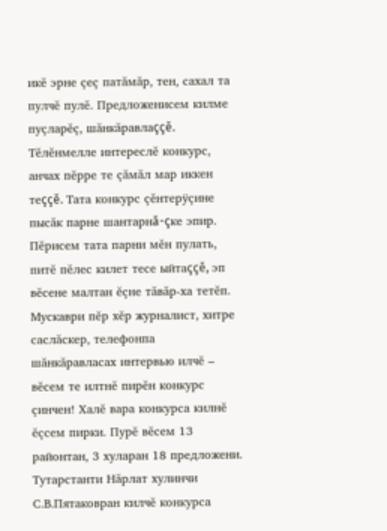икĕ эрне çеç патăмăр, тен, сахал та пулчĕ пулĕ. Предложенисем килме пуçларĕç, шăнкăравлаççĕ. Тĕлĕнмелле интереслĕ конкурс, анчах пĕрре те çăмăл мар иккен теççĕ. Тата конкурс çĕнтерÿçине пысăк парне шантарнă-çке эпир. Пĕрисем тата парни мĕн пулать, питĕ пĕлес килет тесе ыйтаççĕ, эп вĕсене малтан ĕçне тăвăр-ха тетĕп. Мускаври пĕр хĕр журналист, хитре саслăскер, телефонпа шăнкăравласах интервью илчĕ – вĕсем те илтнĕ пирĕн конкурс çинчен! Халĕ вара конкурса килнĕ ĕçсем пирки. Пурĕ вĕсем 13 районтан, 3 хуларан 18 предложени. Тутарстанти Нăрлат хулинчи С.В.Пятаковран килчĕ конкурса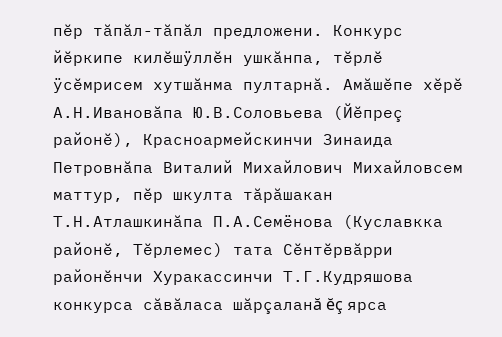пĕр тăпăл-тăпăл предложени. Конкурс йĕркипе килĕшÿллĕн ушкăнпа, тĕрлĕ ÿсĕмрисем хутшăнма пултарнă. Амăшĕпе хĕрĕ А.Н.Ивановăпа Ю.В.Соловьева (Йĕпреç районĕ), Красноармейскинчи Зинаида Петровнăпа Виталий Михайлович Михайловсем маттур, пĕр шкулта тăрăшакан Т.Н.Атлашкинăпа П.А.Семёнова (Куславкка районĕ, Тĕрлемес) тата Сĕнтĕрвăрри районĕнчи Хуракассинчи Т.Г.Кудряшова конкурса сăвăласа шăрçаланă ĕç ярса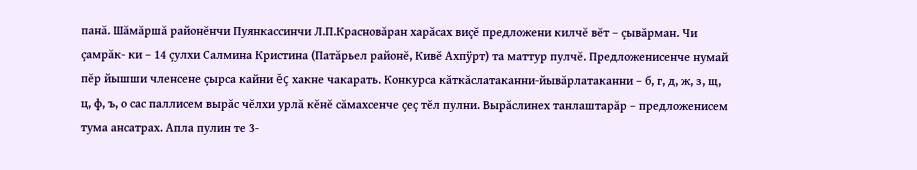панă. Шăмăршă районĕнчи Пуянкассинчи Л.П.Красновăран харăсах виçĕ предложени килчĕ вĕт – çывăрман. Чи çамрăк- ки – 14 çулхи Салмина Кристина (Патăрьел районĕ, Кивĕ Ахпÿрт) та маттур пулчĕ. Предложенисенче нумай пĕр йышши членсене çырса кайни ĕç хакне чакарать. Конкурса кăткăслатаканни-йывăрлатаканни – б, г, д, ж, з, щ, ц, ф, ъ, о сас паллисем вырăс чĕлхи урлă кĕнĕ сăмахсенче çеç тĕл пулни. Вырăслинех танлаштарăр – предложенисем тума ансатрах. Апла пулин те 3-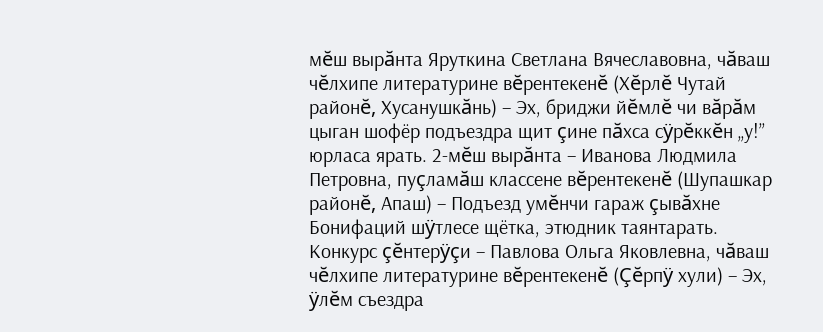мĕш вырăнта Яруткина Светлана Вячеславовна, чăваш чĕлхипе литературине вĕрентекенĕ (Хĕрлĕ Чутай районĕ, Хусанушкăнь) – Эх, бриджи йĕмлĕ чи вăрăм цыган шофёр подъездра щит çине пăхса сÿрĕккĕн „у!” юрласа ярать. 2-мĕш вырăнта – Иванова Людмила Петровна, пуçламăш классене вĕрентекенĕ (Шупашкар районĕ, Апаш) – Подъезд умĕнчи гараж çывăхне Бонифаций шÿтлесе щётка, этюдник таянтарать. Конкурс çĕнтерÿçи – Павлова Ольга Яковлевна, чăваш чĕлхипе литературине вĕрентекенĕ (Çĕрпÿ хули) – Эх, ÿлĕм съездра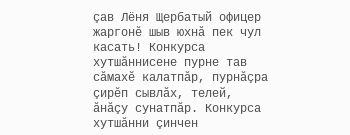çав Лёня Щербатый офицер жаргонĕ шыв юхнă пек чул касать! Конкурса хутшăннисене пурне тав сăмахĕ калатпăр, пурнăçра çирĕп сывлăх, телей, ăнăçу сунатпăр. Конкурса хутшăнни çинчен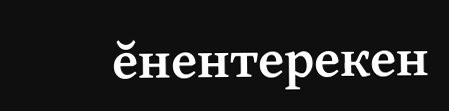ĕнентерекен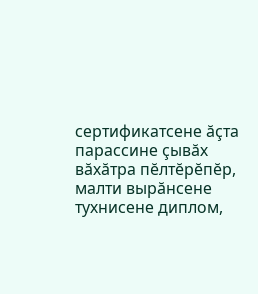сертификатсене ăçта парассине çывăх вăхăтра пĕлтĕрĕпĕр, малти вырăнсене тухнисене диплом,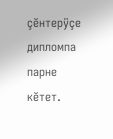çĕнтерÿçе дипломпа парне кĕтет.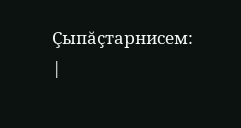Çыпăçтарнисем: |